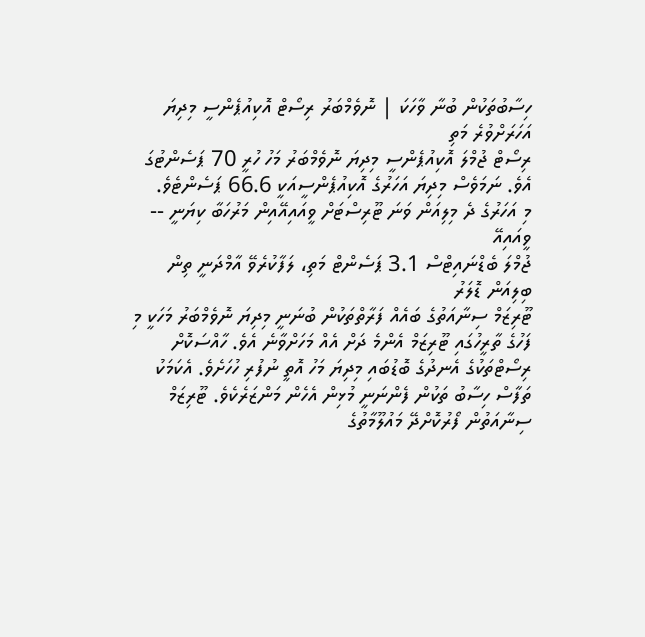ހިސާބުތަކުން ބުނާ ވާހަކަ | ނޮވެމްބަރު ރިސޯޓް އޮކިއުޕެންސީ މިދިޔަ އަހަރަށްވުރެ މަތި
ރިސޯޓް ޖުމްލަ އޮކިއުޕެންސީ މިދިޔަ ނޮވެމްބަރު މަހު ހުރީ 70 ޕަސެންޓުގަ އެވެ. ނަމަވެސް މިދިޔަ އަހަރުގެ އޮކިއުޕެންސީއަކީ 66.6 ޕަސެންޓެވެ.
މި އަހަރުގެ ދެ މިލިއަން ވަނަ ޓޫރިސްޓަށް ވީއައިއޭއިން މަރުހަބާ ކިޔަނީ -- ވީއައިއޭ
ޖުމްލަ ބެޑްނައިޓްސް 3.1 ޕަސެންޓް މަތި، ލަފާކުރެވޭ އާމްދަނީ ތިން ބިލިއަން ޑޮލަރު
ޓޫރިޒަމް ސިނާއަތުގެ ބައެއް ފަރާތްތަކުން ބުނަނީ މިދިޔަ ނޮވެމްބަރު މަހަކީ މި ފަހުގެ ތާރީހުގައި ޓޫރިޒަމް އެންމެ ދަށް އެއް މަހަށްވާނެ އެވެ. ހާއްސަކޮށް ރިސޯޓްތަކުގެ އެނދުގެ ބޮޑުބައި މިދިޔަ މަހު އޮތީ ނުފުރި ހުހަށެވެ. އެކަމަކު ތަފާސް ހިސާބު ތަކުން ފެންނަނީ މުޅިން އެހެން މަންޒަރެކެވެ. ޓޫރިޒަމް ސިނާއަތުން ފޯރުކޮށްދޭ މައުލޫމާތުގެ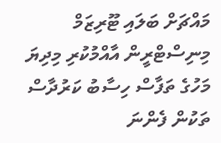މައްޗަށް ބަލައި ޓޫރިޒަމް މިނިސްޓްރީން އާއްމުކުރި މިދިޔަ މަހުގެ ތަފާސް ހިސާބު ކަރުދާސް ތަކުން ފެންނަ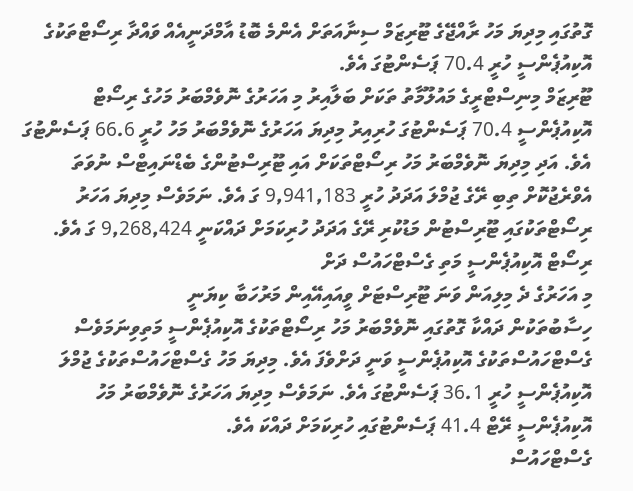ގޮތުގައި މިދިޔަ މަހު ރާއްޖޭގެ ޓޫރިޒަމް ސިނާއަތަށް އެންމެ ބޮޑު އާމްދަނީއެއް ވައްދާ ރިސޯޓްތަކުގެ އޮކިއުޕެންސީ ހުރީ 70.4 ޕަސެންޓުގަ އެވެ.
ޓޫރިޒަމް މިނިސްޓްރީގެ މައުލޫމާތު ތަކަށް ބަލާއިރު މި އަހަރުގެ ނޮވެމްބަރު މަހުގެ ރިސޯޓް އޮކިއުޕެންސީ 70.4 ޕަސެންޓުގަ ހުރިއިރު މިދިޔަ އަހަރުގެ ނޮވެމްބަރު މަހު ހުރީ 66.6 ޕަސެންޓުގަ އެވެ. އަދި މިދިޔަ ނޮވެމްބަރު މަހު ރިސޯޓްތަކަށް އައި ޓޫރިސްޓުންގެ ބެޑްނައިޓްސް ނުވަތަ އެވްރެޖުކޮށް ތިބި ރޭގެ ޖުމްލަ އަދަދު ހުރީ 9,941,183 ގަ އެވެ. ނަމަވެސް މިދިޔަ އަހަރު ރިސޯޓްތަކުގައި ޓޫރިސްޓުން މަޑުކުރި ރޭގެ އަދަދު ހުރިކަމަށް ދައްކަނީ 9,268,424 ގަ އެވެ.
ރިސޯޓް އޮކިއުޕެންސީ މަތި ގެސްޓްހައުސް ދަށް
މި އަހަރުގެ ދެ މިލިއަން ވަނަ ޓޫރިސްޓަށް ވީއައިއޭއިން މަރުހަބާ ކިޔަނީ
ހިސާބުތަކުން ދައްކާ ގޮތުގައި ނޮވެމްބަރު މަހު ރިސޯޓްތަކުގެ އޮކިއުޕެންސީ މަތިވިނަމަވެސް ގެސްޓްހައުސްތަކުގެ އޮކިއުޕެންސީ ވަނީ ދަށްވެފަ އެވެ. މިދިޔަ މަހު ގެސްޓްހައުސްތަކުގެ ޖުމްލަ އޮކިއުޕެންސީ ހުރީ 36.1 ޕަސެންޓުގަ އެވެ. ނަމަވެސް މިދިޔަ އަހަރުގެ ނޮވެމްބަރު މަހު އޮކިއުޕެންސީ ރޭޓް 41.4 ޕަސެންޓުގައި ހުރިކަމަށް ދައްކަ އެވެ.
ގެސްޓްހައުސް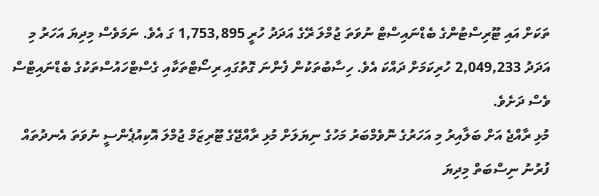ތަކަށް އައި ޓޫރިސްޓުންގެ ބެޑްނައިސްޓް ނުވަތަ ޖުމްލަ ރޭގެ އަދަދު ހުރީ 1,753,895 ގަ އެވެ. ނަމަވެސް މިދިޔަ އަހަރު މި އަދަދު 2,049,233 ހުރިކަމަށް ދައްކަ އެވެ. ހިސާބުތަކުން ފެންނަ ގޮތުގައި ރިސޯޓްތަކާއި ގެސްޓްހައުސްތަކުގެ ބެޑްނައިޓްސް ވެސް ދަށެވެ.
މުޅި ރާއްޖެ އަށް ބަލާއިރު މި އަހަރުގެ ނޮވެމްބަރު މަހުގެ ނިޔަލަށް މުޅި ރާއްޖޭގެ ޓޫރިޒަމް ޖުމްލަ އޮކިއުޕެންސީ ނުވަތަ އެނދުތައް ފުރުނު ނިސްބަތް މިދިޔަ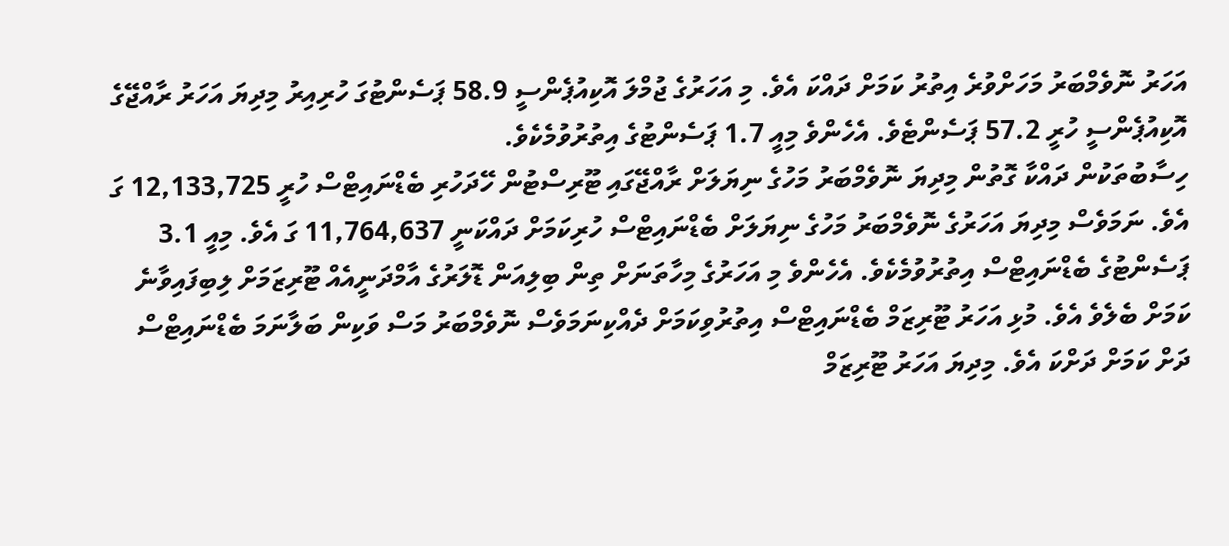އަހަރު ނޮވެމްބަރު މަހަށްވުރެ އިތުރު ކަމަށް ދައްކަ އެވެ. މި އަހަރުގެ ޖުމްލަ އޮކިއުޕެންސީ 58.9 ޕަސެންޓުގަ ހުރިއިރު މިދިޔަ އަހަރު ރާއްޖޭގެ އޮކިއުޕެންސީ ހުރީ 57.2 ޕަސެންޓެވެ. އެހެންވެ މިއީ 1.7 ޕަސެންޓުގެ އިތުރުވުމެކެވެ.
ހިސާބުތަކުން ދައްކާ ގޮތުން މިދިޔަ ނޮވެމްބަރު މަހުގެ ނިޔަލަށް ރާއްޖޭގައި ޓޫރިސްޓުން ހޭދަހުރި ބެޑްނައިޓްސް ހުރީ 12,133,725 ގަ އެވެ. ނަމަވެސް މިދިޔަ އަހަރުގެ ނޮވެމްބަރު މަހުގެ ނިޔަލަށް ބެޑްނައިޓްސް ހުރިކަމަށް ދައްކަނީ 11,764,637 ގަ އެވެ. މިއީ 3.1 ޕަސެންޓުގެ ބެޑްނައިޓްސް އިތުރުވުމެކެވެ. އެހެންވެ މި އަހަރުގެ މިހާތަނަށް ތިން ބިލިއަން ޑޮލަރުގެ އާމްދަނީއެއް ޓޫރިޒަމަށް ލިބިފައިވާނެ ކަމަށް ބެލެވެ އެވެ. މުޅި އަހަރު ޓޫރިޒަމް ބެޑްނައިޓްސް އިތުރުވިކަމަށް ދެއްކިނަމަވެސް ނޮވެމްބަރު މަސް ވަކިން ބަލާނަމަ ބެޑްނައިޓްސް ދަށް ކަމަށް ދަށްކަ އެވެ. މިދިޔަ އަހަރު ޓޫރިޒަމް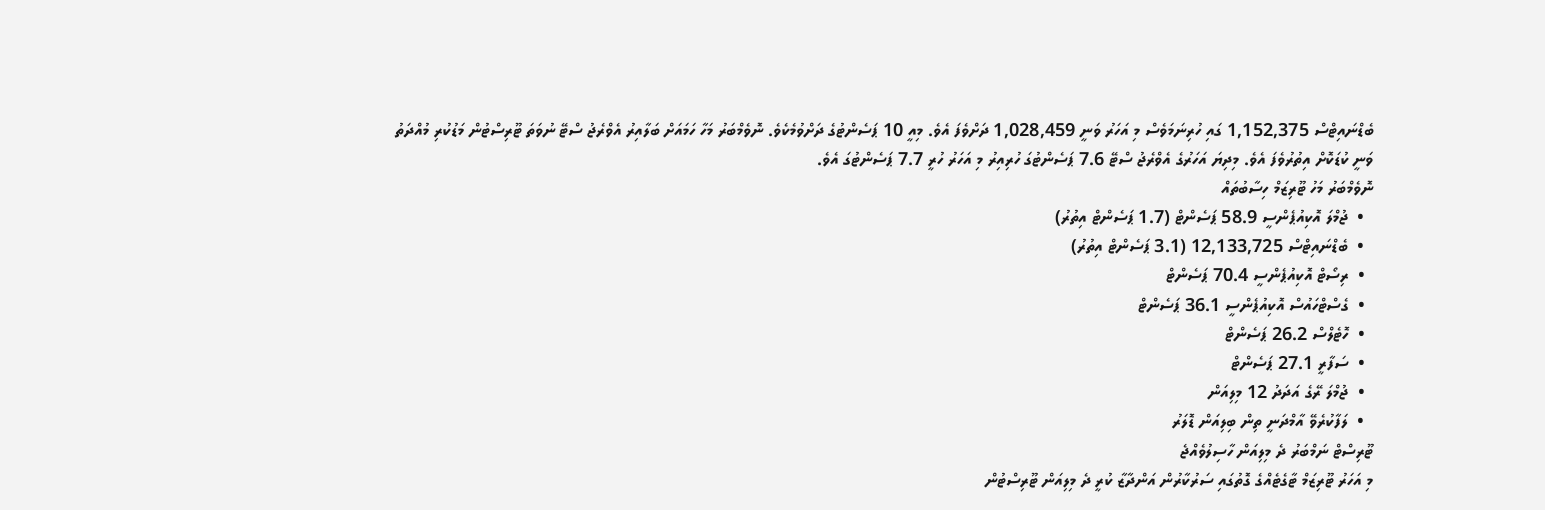ބެޑްނައިޓްސް 1,152,375 ގައި ހުރިނަމަވެސް މި އަހަރު ވަނީ 1,028,459 ދަށްވެފަ އެވެ. މިއީ 10 ޕަސެންޓުގެ ދަށްވުމެކެވެ. ނޮވެމްބަރު މަހާ ހަމައަށް ބަލާއިރު އެވްރެޖު ސްޓޭ ނުވަތަ ޓޫރިސްޓުން މަޑުކުރި މުއްދަތު ވަނީ ކުޑަކޮށް އިތުރުވެފަ އެވެ. މިދިޔަ އަހަރުގެ އެވްރެޖު ސްޓޭ 7.6 ޕަސެންޓުގަ ހުރިއިރު މި އަހަރު ހުރީ 7.7 ޕަސެންޓުގަ އެވެ.
ނޮވެމްބަރު މަހު ޓޫރިޒަމް ހިސާބުތައް
  •  ޖުމްލަ އޮކިއުޕެންސީ 58.9 ޕަސެންޓް (1.7 ޕަސެންޓް އިތުރު)
  •  ބެޑްނައިޓްސް 12,133,725 (3.1 ޕަސެންޓް އިތުރު)
  •  ރިސޯޓް އޮކިއުޕެންސީ 70.4 ޕަސެންޓް
  •  ގެސްޓްހައުސް އޮކިއުޕެންސީ 36.1 ޕަސެންޓް
  •  ހޮޓެލްސް 26.2 ޕަސެންޓް
  •  ސަފާރީ 27.1 ޕަސެންޓް
  •  ޖުމްލަ ރޭގެ އަދަދު 12 މިލިއަން
  •  ލަފާކުރެވޭ އާމްދަނީ ތިން ބިލިއަން ޑޮލަރު
ޓޫރިސްޓް ނަމްބަރު ދެ މިލިއަން ހާސިލުވެއްޖެ
މި އަހަރު ޓޫރިޒަމް ޓާގެޓެއްގެ ގޮތުގައި ސަރުކާރުން އަންދާޒާ ކުރީ ދެ މިލިއަން ޓޫރިސްޓުން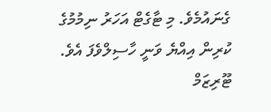ގެނައުމެވެ. މި ޓާގެޓް އަހަރު ނިމުމުގެ ކުރިން އިއްޔެ ވަނީ ހާސިލްވެފަ އެވެ. ޓޫރިޒަމް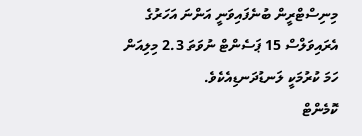މިނިސްޓްރީން ބުނެފައިވަނީ އަންނަ އަހަރުގެ އެރައިވަލްސް 15 ޕަސެންޓް ނުވަތަ 2.3 މިލިއަން ހަމަ ކުރުމަކީ ލަނޑުދަނޑިއެކެވެ.
ކޮމެންޓް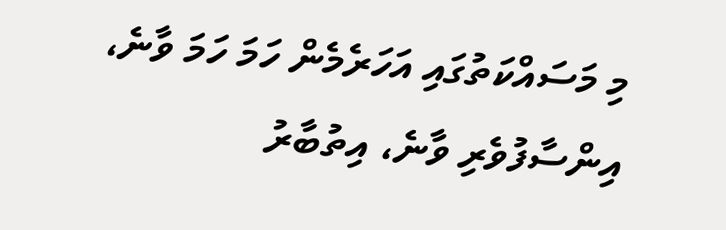މި މަސައްކަތުގައި އަހަރެމެން ހަމަ ހަމަ ވާނެ، އިންސާފުވެރި ވާނެ، އިތުބާރު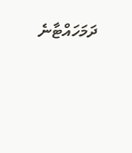ދަމަހައްޓާނެ